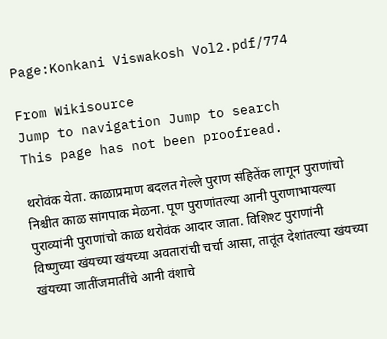Page:Konkani Viswakosh Vol2.pdf/774

From Wikisource
Jump to navigation Jump to search
This page has not been proofread.

थरोवंक येता. काळाप्रमाण बदलत गेल्ले पुराण संहितेंक लागून पुराणांचो निश्चीत काळ सांगपाक मेळना. पूण पुराणांतल्या आनी पुराणाभायल्या पुराव्यांनी पुराणांचो काळ थरोवंक आदार जाता. विशिश्ट पुराणांनी विष्णुच्या खंयच्या खंयच्या अवतारांची चर्चा आसा, तातूंत देशांतल्या खंयच्या खंयच्या जातींजमातींचे आनी वंशाचे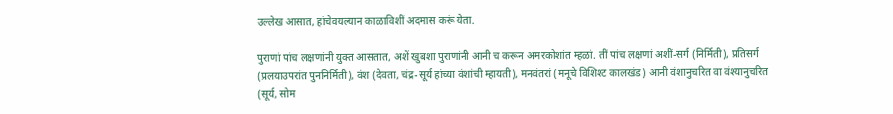उल्लेख आसात, हांचेवयल्यान काळाविशीं अदमास करूं येता.

पुराणां पांच लक्षणांनी युक्त आसतात, अशें खुबशा पुराणांनी आनी च करून अमरकोशांत म्हळां. तीं पांच लक्षणां अशीं-सर्ग (निर्मिती), प्रतिसर्ग (प्रलयाउपरांत पुननिर्मिती), वंश (देवता, चंद्र-सूर्य हांच्या वंशांची म्हायती), मनवंतरां (मनूचे विशिश्ट कालखंड) आनी वंशानुचरित वा वंश्यानुचरित (सूर्य, सोम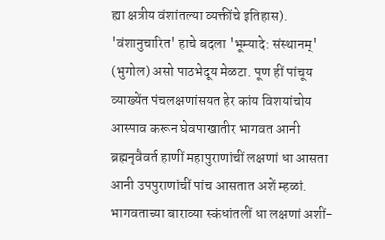ह्या क्षत्रीय वंशांतल्या व्यक्तींचे इतिहास). 'वंशानुचारित' हाचे बदला 'भूम्यादे: संस्थानम्' (भुगोल) असो पाठभेदूय मेळटा. पूण हीं पांचूय व्याख्येंत पंचलक्षणांसयत हेर कांय विशयांचोय आस्पाव करून घेवपाखातीर भागवत आनी ब्रह्मनृवैवर्त हाणीं महापुराणांचीं लक्षणां धा आसता आनी उपपुराणांचीं पांच आसतात अशें म्हळां. भागवताच्या बाराव्या स्कंधांतलीं धा लक्षणां अशीं-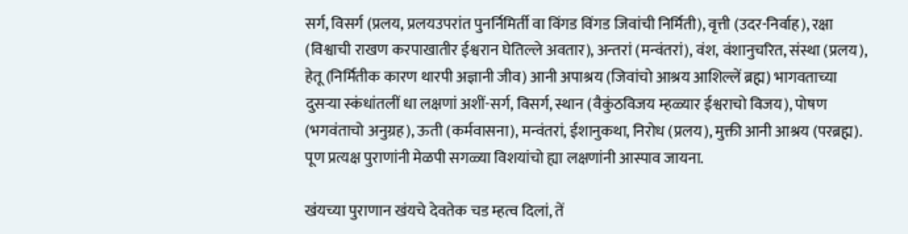सर्ग, विसर्ग (प्रलय, प्रलयउपरांत पुनर्निमिर्ती वा विंगड विंगड जिवांची निर्मिती), वृत्ती (उदर-निर्वाह), रक्षा (विश्वाची राखण करपाखातीर ईश्वरान घेतिल्ले अवतार), अन्तरां (मन्वंतरां), वंश, वंशानुचरित, संस्था (प्रलय), हेतू (निर्मितीक कारण थारपी अज्ञानी जीव) आनी अपाश्रय (जिवांचो आश्रय आशिल्लें ब्रह्म) भागवताच्या दुसऱ्या स्कंधांतलीं धा लक्षणां अशीं-सर्ग, विसर्ग, स्थान (वैकुंठविजय म्हळ्यार ईश्वराचो विजय), पोषण (भगवंताचो अनुग्रह), ऊती (कर्मवासना), मन्वंतरां, ईशानुकथा, निरोध (प्रलय), मुक्ती आनी आश्रय (परब्रह्म). पूण प्रत्यक्ष पुराणांनी मेळपी सगळ्या विशयांचो ह्या लक्षणांनी आस्पाव जायना.

खंयच्या पुराणान खंयचे देवतेक चड म्हत्व दिलां, तें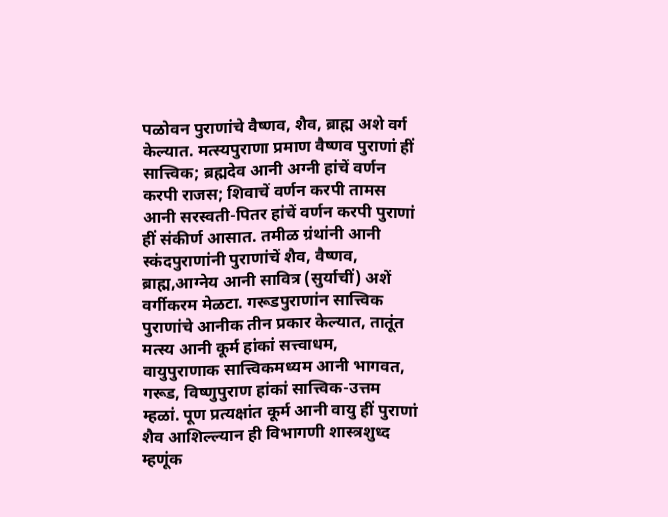पळोवन पुराणांचे वैष्णव, शैव, ब्राह्म अशे वर्ग केल्यात. मत्स्यपुराणा प्रमाण वैष्णव पुराणां हीं सात्त्विक; ब्रह्मदेव आनी अग्नी हांचें वर्णन करपी राजस; शिवाचें वर्णन करपी तामस आनी सरस्वती-पितर हांचें वर्णन करपी पुराणां हीं संकीर्ण आसात. तमीळ ग्रंथांनी आनी स्कंदपुराणांनी पुराणांचें शैव, वैष्णव, ब्राह्म,आग्नेय आनी सावित्र (सुर्याचीं) अशें वर्गीकरम मेळटा. गरूडपुराणांन सात्त्विक पुराणांचे आनीक तीन प्रकार केल्यात, तातूंत मत्स्य आनी कूर्म हांकां सत्त्वाधम, वायुपुराणाक सात्त्विकमध्यम आनी भागवत, गरूड, विष्णुपुराण हांकां सात्त्विक-उत्तम म्हळां. पूण प्रत्यक्षांत कूर्म आनी वायु हीं पुराणां शैव आशिल्ल्यान ही विभागणी शास्त्रशुध्द म्हणूंक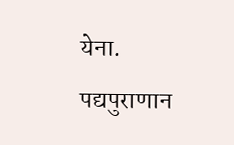येना. पद्यपुराणान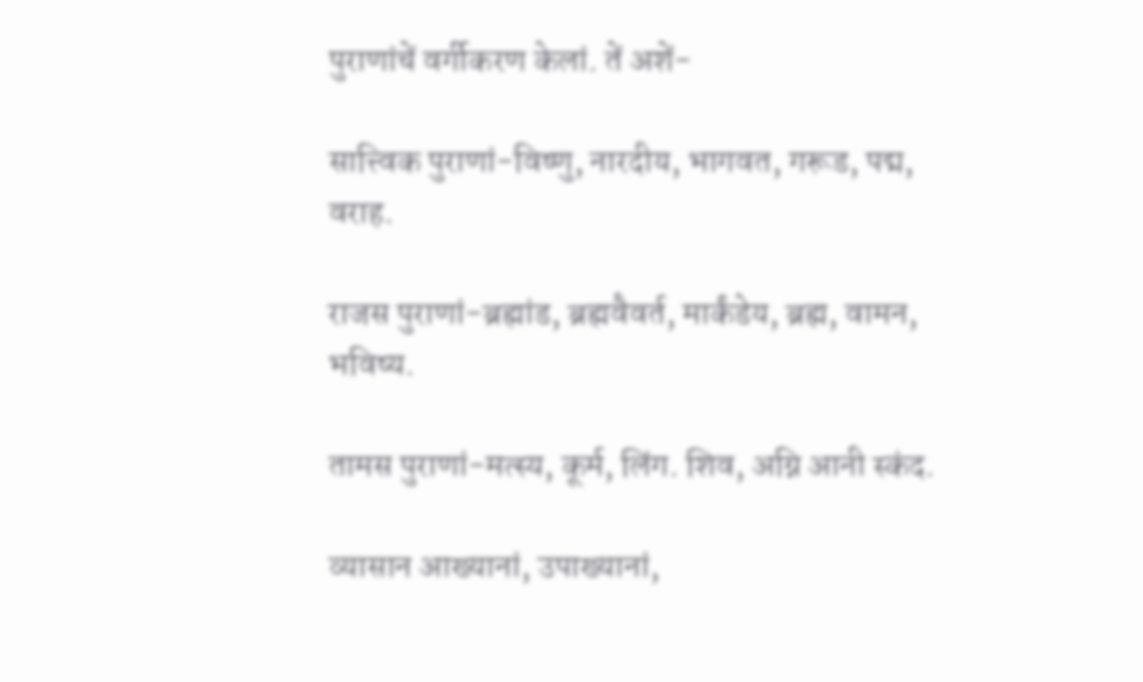पुराणांचें वर्गीकरण केलां. तें अशें-

सात्त्विक पुराणां-विष्णु, नारदीय, भागवत, गरूड, पद्म, वराह.

राजस पुराणां-ब्रह्मांड, ब्रह्मवैवर्त, मार्कंडेय, ब्रह्म, वामन, भविष्य.

तामस पुराणां-मत्स्य, कूर्म, लिंग. शिव, अग्नि आनी स्कंद.

व्यासान आख्यानां, उपाख्यानां,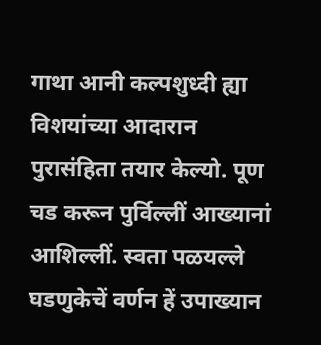गाथा आनी कल्पशुध्दी ह्या विशयांच्या आदारान पुरासंहिता तयार केल्यो. पूण चड करून पुर्विल्लीं आख्यानां आशिल्लीं. स्वता पळयल्ले घडणुकेचें वर्णन हें उपाख्यान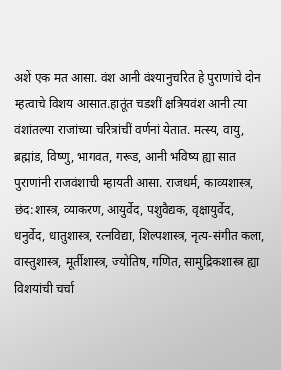अशें एक मत आसा. वंश आनी वंश्यानुचरित हे पुराणांचे दोन म्हत्वाचे विशय आसात.हातूंत चडशीं क्षत्रियवंश आनी त्या वंशांतल्या राजांच्या चरित्रांचीं वर्णनां येतात. मत्स्य, वायु, ब्रह्मांड, विष्णु, भागवत, गरूड, आनी भविष्य ह्या सात पुराणांनी राजवंशाची म्हायती आसा. राजधर्म, काव्यशास्त्र, छंद:शास्त्र, व्याकरण, आयुर्वेद, पशुवैद्यक, वृक्षायुर्वेद, धनुर्वेद, धातुशास्त्र, रत्नविद्या, शिल्पशास्त्र, नृत्य-संगीत कला, वास्तुशास्त्र, मूर्तीशास्त्र, ज्योतिष, गणित, सामुद्रिकशास्त्र ह्या विशयांची चर्चा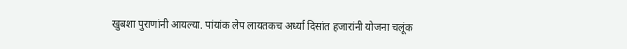खुबशा पुराणांनी आयल्या. पांयांक लेप लायतकच अर्ध्या दिसांत हजारांनी योजना चलूंक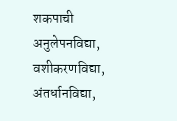शकपाची अनुलेपनविद्या, वशीकरणविद्या, अंतर्धानविद्या,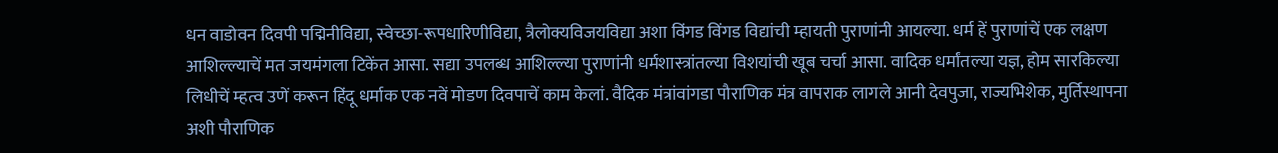धन वाडोवन दिवपी पद्मिनीविद्या, स्वेच्छा-रूपधारिणीविद्या, त्रैलोक्यविजयविद्या अशा विंगड विंगड विद्यांची म्हायती पुराणांनी आयल्या. धर्म हें पुराणांचें एक लक्षण आशिल्ल्याचें मत जयमंगला टिकेंत आसा. सद्या उपलब्ध आशिल्ल्या पुराणांनी धर्मशास्त्रांतल्या विशयांची खूब चर्चा आसा. वादिक धर्मांतल्या यज्ञ, होम सारकिल्या लिधीचें म्हत्व उणें करून हिंदू धर्माक एक नवें मोडण दिवपाचें काम केलां. वैदिक मंत्रांवांगडा पौराणिक मंत्र वापराक लागले आनी देवपुजा, राज्यभिशेक, मुर्तिस्थापना अशी पौराणिक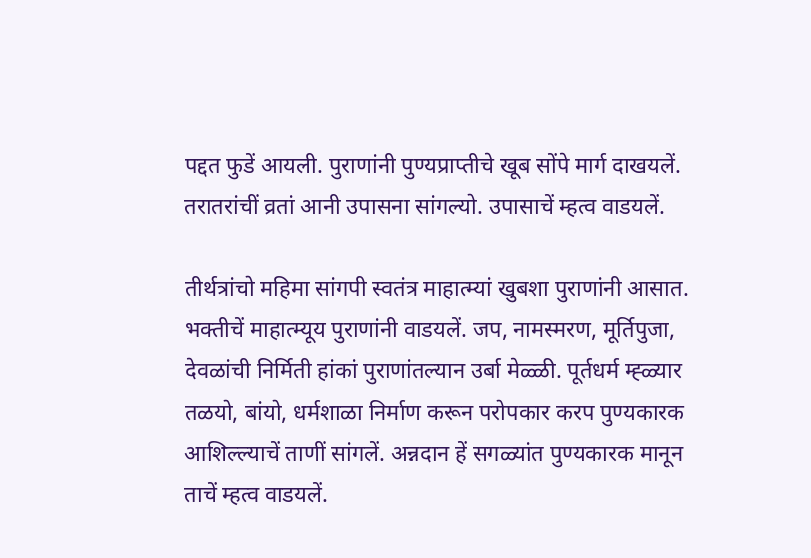पद्दत फुडें आयली. पुराणांनी पुण्यप्राप्तीचे खूब सोंपे मार्ग दाखयलें. तरातरांचीं व्रतां आनी उपासना सांगल्यो. उपासाचें म्हत्व वाडयलें.

तीर्थत्रांचो महिमा सांगपी स्वतंत्र माहात्म्यां खुबशा पुराणांनी आसात. भक्तीचें माहात्म्यूय पुराणांनी वाडयलें. जप, नामस्मरण, मूर्तिपुजा, देवळांची निर्मिती हांकां पुराणांतल्यान उर्बा मेळ्ळी. पूर्तधर्म म्ह्ळ्यार तळयो, बांयो, धर्मशाळा निर्माण करून परोपकार करप पुण्यकारक आशिल्ल्याचें ताणीं सांगलें. अन्नदान हें सगळ्यांत पुण्यकारक मानून ताचें म्हत्व वाडयलें.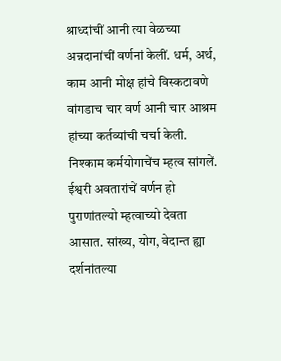श्राध्दांचीं आनी त्या वेळच्या अन्नदानांचीं वर्णनां केलीं. धर्म, अर्थ, काम आनी मोक्ष हांचे विस्कटावणे वांगडाच चार वर्ण आनी चार आश्रम हांच्या कर्तव्यांची चर्चा केली. निश्काम कर्मयोगाचेंच म्हत्व सांगलें. ईश्वरी अवतारांचें वर्णन हो पुराणांतल्यो म्हत्वाच्यो देवता आसात. सांख्य, योग, वेदान्त ह्या दर्शनांतल्या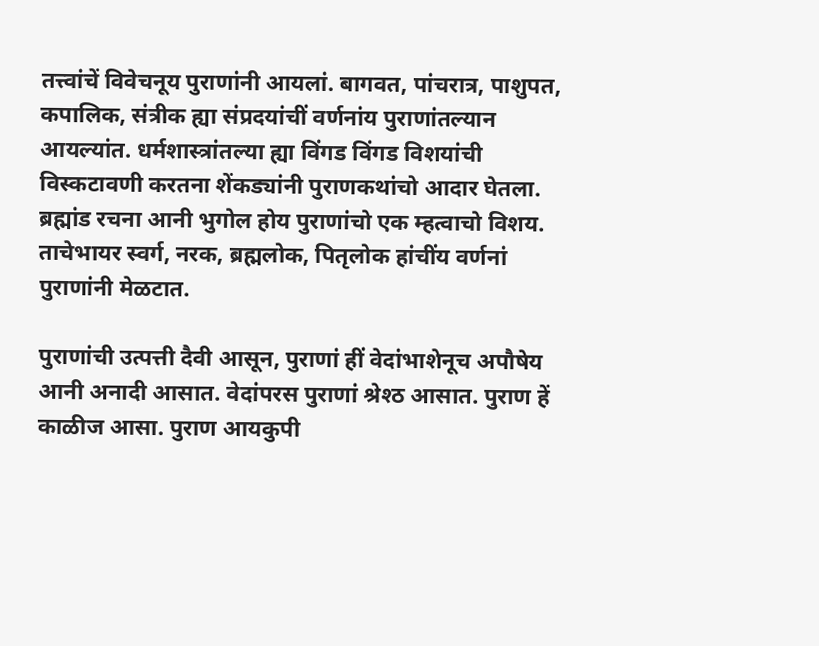तत्त्वांचें विवेचनूय पुराणांनी आयलां. बागवत, पांचरात्र, पाशुपत, कपालिक, संत्रीक ह्या संप्रदयांचीं वर्णनांय पुराणांतल्यान आयल्यांत. धर्मशास्त्रांतल्या ह्या विंगड विंगड विशयांची विस्कटावणी करतना शेंकड्यांनी पुराणकथांचो आदार घेतला. ब्रह्मांड रचना आनी भुगोल होय पुराणांचो एक म्हत्वाचो विशय. ताचेभायर स्वर्ग, नरक, ब्रह्मलोक, पितृलोक हांचींय वर्णनां पुराणांनी मेळटात.

पुराणांची उत्पत्ती दैवी आसून, पुराणां हीं वेदांभाशेनूच अपौषेय आनी अनादी आसात. वेदांपरस पुराणां श्रेश्ठ आसात. पुराण हें काळीज आसा. पुराण आयकुपी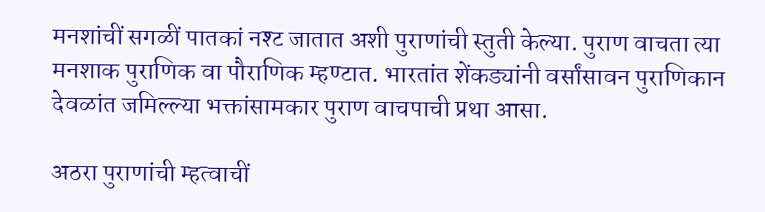मनशांचीं सगळीं पातकां नश्ट जातात अशी पुराणांची स्तुती केल्या. पुराण वाचता त्या मनशाक पुराणिक वा पौराणिक म्हण्टात. भारतांत शेंकड्यांनी वर्सांसावन पुराणिकान देवळांत जमिल्ल्या भक्तांसामकार पुराण वाचपाची प्रथा आसा.

अठरा पुराणांची म्हत्वाचीं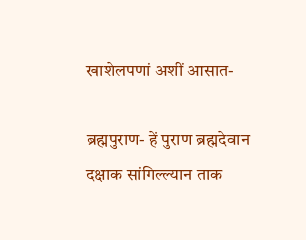खाशेलपणां अशीं आसात-

ब्रह्मपुराण- हें पुराण ब्रह्मदेवान दक्षाक सांगिल्ल्यान ताक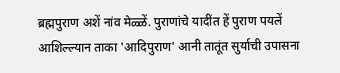ब्रह्मपुराण अशें नांव मेळ्ळें. पुराणांचे यादींत हें पुराण पयलें आशिल्ल्यान ताका 'आदिपुराण' आनी तातूंत सुर्याची उपासना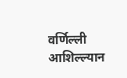वर्णिल्ली आशिल्ल्यान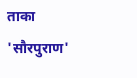ताका 'सौरपुराण'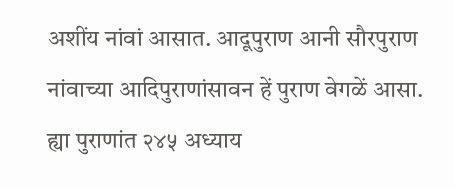अशींय नांवां आसात. आदूपुराण आनी सौरपुराण नांवाच्या आदिपुराणांसावन हें पुराण वेगळें आसा. ह्या पुराणांत २४५ अध्याय